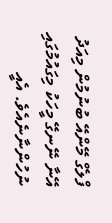ފްލެގް މޭންއޭ ބުނުމުން މިއަދު އޭނާ ނޭނގޭ މީހަކު މިގައުމުގައި ނުހުންނާނެއެވެ. އެއީ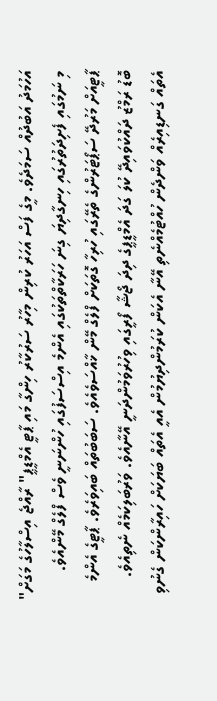އަހުމަދު އަބުދުއް ސަމަދެވެ. މީގެ ފަސް އަހަރު ކުރިން މިހާރު ސަރުކާރު ހިންގާ މައި ޕާޓީ އެމްޑީޕީ" ރާއްޖެ އިސްލާހުގެ މަގަށް" މި ނަމުގައި ފެށިދަތުރުގައި ހިނގާދިޔަ ގިނަ ހަރަކާތްތަކުގައި އެންމެ އިސްސަފުގައި ހުންނަނީ ވެސް ފްލެގް މޭންއެވެ. ޕާޓީއަށް މަރުދޭ ސަޕޯޓަރުންގެ ތެރޭގައި ހުރިހާ ގޮތަކަށް ފްލެގް މޭން ޚާއްސަވެއެވެ. ސަބަބުތައް ބައިވަރެވެ. ޕާޓީގެ އެންމެ ބޮޑު ރަމްޒު ދައްކުވައިދޭ ކުލަ ގަދަ އެމްޑީޕީގެ ދިދަ ޖޯޝާ ފޯރީގައި ވިހުރުވަމުންދަނީ އޭނާއެވެ. ވަރުބަލިކަމެއް ނެތިއެވެ. އެތައް ގަނޑިއިރެއް ވަންދެން ހުއްޓުމެއްނެތި އޭނާ އެކަން ކުރަމުންދިޔުމުން އެއީ އެތައް ބަޔަކަށް ހައިރާންކަން ގެނުވި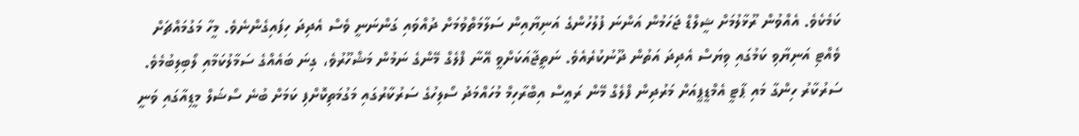ކަމެކެވެ. އެއްވުން ރޫޅާލުމަށް ޝީލްޑް ޖަހަމުން އަންނަ ފުލުހުންގެ އަނިޔާއިން ސަލާމަތްވުމަށް ދުއްވައި ގަންނަނީ ވެސް އެދިދަ ހިފައިގެންނެވެ. މީހާ މަގުމައްޗަށް ވެއްޓި އަނިޔާވި ކަމުގައި ވިޔަސް އެދިދަ އަތުން ދޫނުކުރެއެވެ. ނަތީޖާއަކަށްވީ އޭނާ ފްލެގް މޭންގެ ނަމުން މަޝްހޫރުވެ، ގިނަ ބައެއްގެ ސަމާލުކަމާއި ލޯބިލިބުމެވެ.
ސަރުކާރު ހިންގާ މައި ޕާޓީ އެމްޑީޕީއަށް މަރުދިން ފްލެގް މޭން ރައީސް އިބްރާހިމް މުހައްމަދު ސޯލިހުގެ ސަރުކާރުގައި މަގުމަތިކޮށްފި ކަމަށް ބުނެ ސޯޝަލް މީޑިއާގައި ވަނީ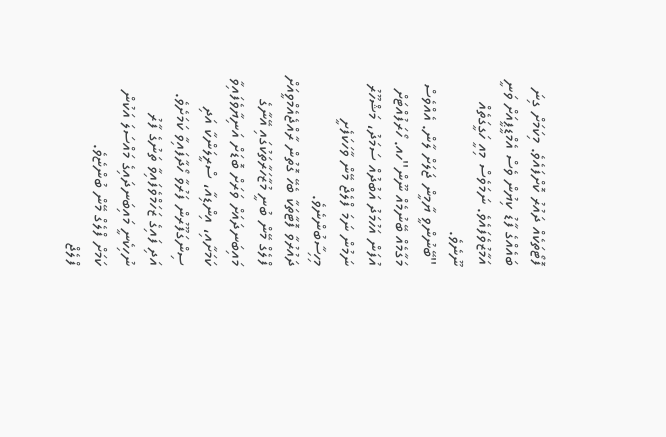ފޮޓޯތަކެއް ދައުރު ކޮށްފައެވެ. މިކަމަށް ގިނަ ބައެއްގެ ފާޑު ކިޔުން ވެސް އެމްޑީޕީއަށް ވަނީ އަމާޒުވެފައެވެ. ނަމަވެސް މިއީ ހަގީގަތެއް ނޫނެވެ.
''ބޭނުންވީ ޔާމީން ޖަލަށް ލާން. އެއްވެސް މަގާމެއް ބޭނުމެއް ނޫން''ހއ. ހޯރަފުއްޓަށް އުފަން އަހުމަދު އަބުދުއް ސަމަދު، މަޝްހޫރު ނަމުން ނަމަ ފްލެޖް މޭން ވާހަކަފެށީ މިހިސާބުންނެވެ.
ދައުރުވާ ފޮޓާތަކާ ބެހޭ ގޮތުން ރާއްޖެއެމްވީއަށް ފްލެގް މޭން ބުނީ މުޒާހަރާތަކުގައި އޭނާގެ މައިބަނދައަށް ވަރަށް ބޮޑަށް އަނިޔާވެފައިވާ ކަމަށާއި، އިންޑިއާ، ސްރީލަންކާ އަދި ސިންގަފޫރުން ފަރުވާ ހޯދާފައިވާ ކަމަށެވެ. އަދި ފައިގެ ޒަހަމްވެފައިވާ ތަނުގެ ފާރު ނުހިކެނީ މައިބަނދައިގެ މައްސަލަ އަކުން ކަމަށް ފްލެގް މޭން ބުންޏެވެ.
ފްލެޖް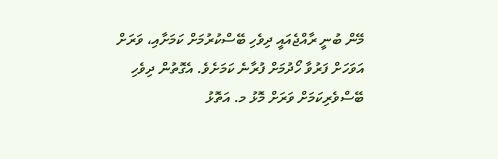މޭން ބުނީ ރާއްޖެއައީ ދިވެހި ބޭސްކުރުމަށް ކަމަށާއި، ވަރަށް އަވަހަށް ފަރުވާ ހޯދުމަށް ފުރާނެ ކަމަށެވެ. އެގޮތުން ދިވެހި ބޭސްވެރިކަމަށް ވަރަށް މޮޅު މ. އަތޮޅު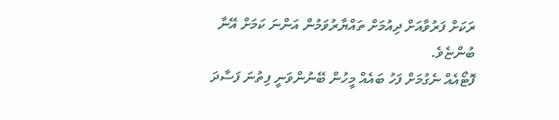ރަކަށް ފަރުވާއަށް ދިއުމަށް ތައްޔާރުވަމުން އަންނަ ކަމަށް އޭނާ ބުންޏެވެ.
ފޮޓޯއެއް ނެގުމަށް ފަހު ބައެއް މީހުން ބޭނުންވަނީ ފިތުނަ ފަސާދަ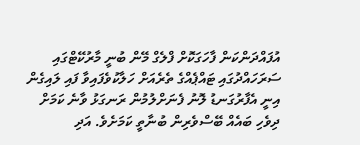އުފައްދަންކަން ފާހަގަކޮށް ފްލެގް މޭން ބުނީ މާރުކޭޓްގައި ސަރަހައްދުގައި ޓައްޕެއްގެ ތެރެއަށް ހަލާކުވެފައިވާ ފައި ލައިގެން އިނީ އެފާރުގަނޑު ލޮނު ފެނަށްލުމުން ރަނގަޅު ވާނެ ކަމަށް ދިވެހި ބައެއް ބޭސްވެރިން ބުނާތީ ކަމަށެވެ. އަދި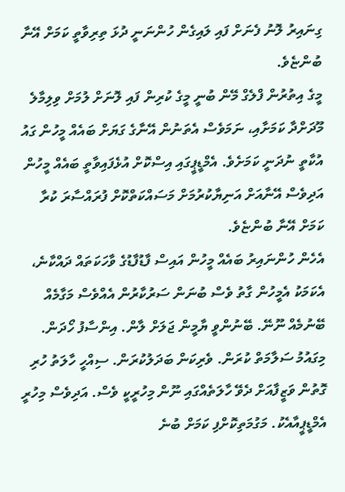ގިނައިރު ލޮނު ފެނަށް ފައި ލައިގެން ހުންނަނީ ދުޅަ ތިރިވާތީ ކަމަށް އޭނާ ބުންޏެވެ.
މީގެ އިތުރުން ފްލެގް މޭން ބުނީ މީގެ ކުރިން ފައި ލޮނަށް ލުމަށް ވިލިމާލެ މޫދަށްދާ ކަމަށާއި، ނަމަވެސް އެތަނުން އޭނާގެ ގަޔަށް ބައެއް މީހުން ގައު އުކާތީ ނުދަނީ ކަމަށެވެ. އެމްޑީޕީގައި އިސްކޮށް އުޅެފައިވާތީ ބައެއް މީހުން އަދިވެސް އޭނާއަށް އަނިޔާކުރުމަށް މަސައްކަތްކޮށް ފުރައްސާރަ ކުރާ ކަމަށް އޭނާ ބުންޏެވެ.
އެހެން ހުންނައިރު ބައެއް މީހުން އައިސް ފާޑުފާޑުގެ ވާހަކަތައް ދައްކާނެ، އެކަމަކު އެމީހުން ގާތު ވެސް ބުނަން ސަރުކާރުން އެއްވެސް މަގާމެއް ބޭނުމެއް ނޫނޭ. ބޭނުންވީ ޔާމީން ޖަލަށް ލާން. އިންސާފު ހޯދަން. މިގައުމު ސަލާމަތް ކުރަން. ވެރިކަން ބަދަލުކުރަން. ސިއްހީ ހާލަތު ހުރި ގޮތުން ވަޒީފާއަށް ދެވޭ ހާލަތެއްގައި ނޫން މިހުރީކީ ވެސް. އަދިވެސް މިހުރީ އެމްޑީޕީއާއެކު. މަގުމަތިކޮށްފި ކަމަށް ބުނެ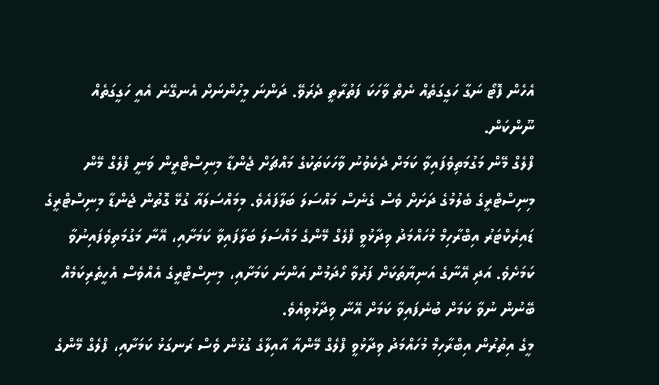އެހެން ފޮޓޯ ނަގާ ހަގީގަތެއް ނެތް ވާހަކަ ފަތުރާތީ ދެރަވޭ. ދަންނަ މީހުންނަށް އެނގޭނެ އެއީ ހަގީގަތެއް ނޫންކަން.
ފްލެގް މޭން މަގުމަތިވެފައިވާ ކަމަށް ދެކެވުނު ވާހަކަތަކުގެ މައްޗަށް ޖެންޑާ މިނިސްޓްރީން ވަނީ ފްލެގް މޭން މިނިސްޓްރީގެ ބެލުމުގެ ދަށަށް ވެސް ގެނެސް މައްސަލަ ބަލާފައެވެ. މިމައްސަލައާ ގުޅޭ ގޮތުން ޖެންޑާ މިނިސްޓްރީގެ ޑައިރެކްޓަރު އިބްރާހިމް މުހައްމަދު ވިދާޅުވީ ފްލެގް މޭންގެ މައްސަލަ ބަލާފައިވާ ކަމަށާއި، އޭނާ މަގުމަތިވެފައިނުވާ ކަމަށެވެ. އަދި އޭނާގެ އަނިޔާތަކަށް ފަރުވާ ހޯދަމުން އަންނަ ކަމަށާއި، މިނިސްޓްރީގެ އެއްވެސް އެހީތެރިކަމެއް ބޭނުން ނުވާ ކަމަށް ބުނެފައިވާ ކަމަށް އޭނާ ވިދާޅުވިއެވެ.
މީގެ އިތުރުން އިބްރާހިމް މުހައްމަދު ވިދާޅުވީ ފްލެގް މޭންއާ އާއިލާގެ ގުޅުން ވެސް ރަނގަޅު ކަމަށާއި، ފްލެގް މޭންގެ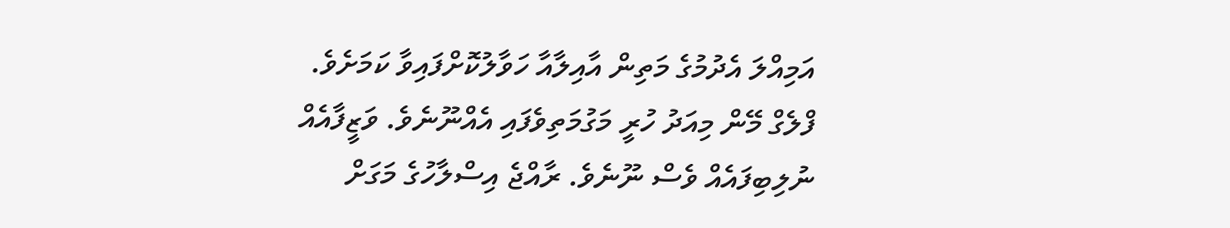އަމިއްލަ އެދުމުގެ މަތިން އާއިލާއާ ހަވާލުކޮށްފައިވާ ކަމަށެވެ.
ފްލެގް މޭން މިއަދު ހުރީ މަގުމަތިވެފައި އެއްނޫނެވެ. ވަޒީފާއެއް ނުލިބިފައެއް ވެސް ނޫނެވެ. ރާއްޖެ އިސްލާހުގެ މަގަށް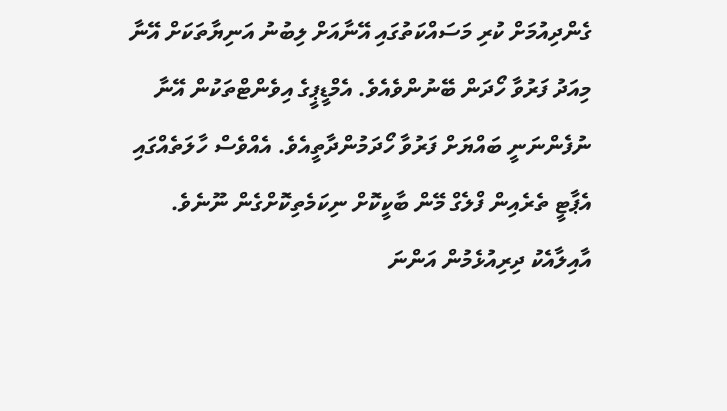ގެންދިއުމަށް ކުރި މަސައްކަތުގައި އޭނާއަށް ލިބުނު އަނިޔާތަކަށް އޭނާ މިއަދު ފަރުވާ ހޯދަން ބޭނުންވެއެވެ. އެމްޑީޕީގެ އިވެންޓްތަކުން އޭނާ ނުފެންނަނީ ބައްޔަށް ފަރުވާ ހޯދަމުންދާތީއެވެ. އެއްވެސް ހާލަތެއްގައި އެޕާޓީ ތެރެއިން ފްލެގް މޭން ބާކީކޮށް ނިކަމެތިކޮށްގެން ނޫނެވެ. އާއިލާއެކު ދިރިއުޅެމުން އަންނަ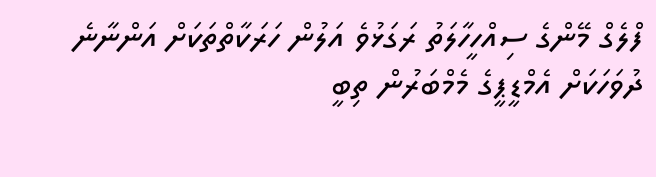ފްލެގް މޭންގެ ސިއްހީހާލަތު ރަގަޅުވެ އަލުން ހަރަކާތްތަކަށް އަންނާނެ ދުވަހަކަށް އެމްޑީޕީގެ މެމްބަރުން ތިބީ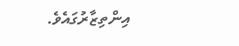އިންތިޒާރުގައެވެ.